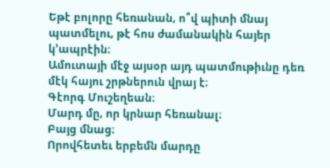Եթէ բոլորը հեռանան, ո՞վ պիտի մնայ պատմելու, թէ հոս ժամանակին հայեր կ՚ապրէին։
Ամուտայի մէջ այսօր այդ պատմութիւնը դեռ մէկ հայու շրթներուն վրայ է։
Գէորգ Մուշեղեան։
Մարդ մը, որ կրնար հեռանալ։
Բայց մնաց։
Որովհետեւ երբեմն մարդը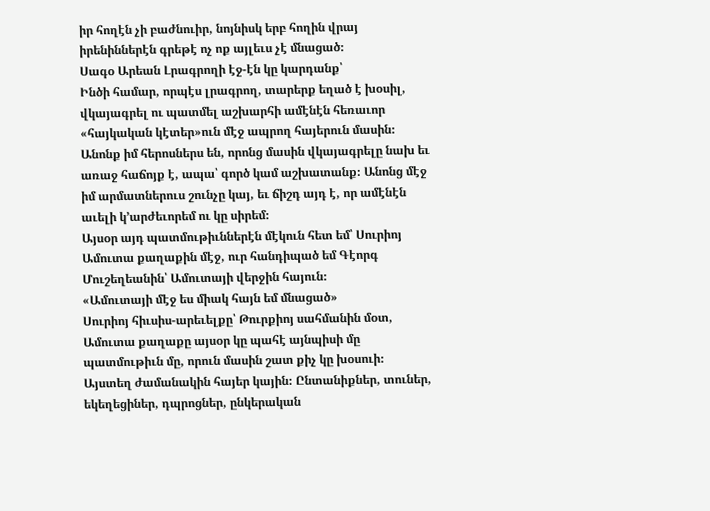իր հողէն չի բաժնուիր, նոյնիսկ երբ հողին վրայ իրենիններէն գրեթէ ոչ ոք այլեւս չէ մնացած։
Սագօ Արեան Լրագրողի էջ-էն կը կարդանք՝
Ինծի համար, որպէս լրագրող, տարերք եղած է խօսիլ, վկայագրել ու պատմել աշխարհի ամէնէն հեռաւոր «հայկական կէտեր»ուն մէջ ապրող հայերուն մասին։
Անոնք իմ հերոսներս են, որոնց մասին վկայագրելը նախ եւ առաջ հաճոյք է, ապա՝ գործ կամ աշխատանք։ Անոնց մէջ իմ արմատներուս շունչը կայ, եւ ճիշդ այդ է, որ ամէնէն աւելի կ՚արժեւորեմ ու կը սիրեմ։
Այսօր այդ պատմութիւններէն մէկուն հետ եմ՝ Սուրիոյ Ամուտա քաղաքին մէջ, ուր հանդիպած եմ Գէորգ Մուշեղեանին՝ Ամուտայի վերջին հայուն։
«Ամուտայի մէջ ես միակ հայն եմ մնացած»
Սուրիոյ հիւսիս-արեւելքը՝ Թուրքիոյ սահմանին մօտ, Ամուտա քաղաքը այսօր կը պահէ այնպիսի մը պատմութիւն մը, որուն մասին շատ քիչ կը խօսուի։
Այստեղ ժամանակին հայեր կային։ Ընտանիքներ, տուներ, եկեղեցիներ, դպրոցներ, ընկերական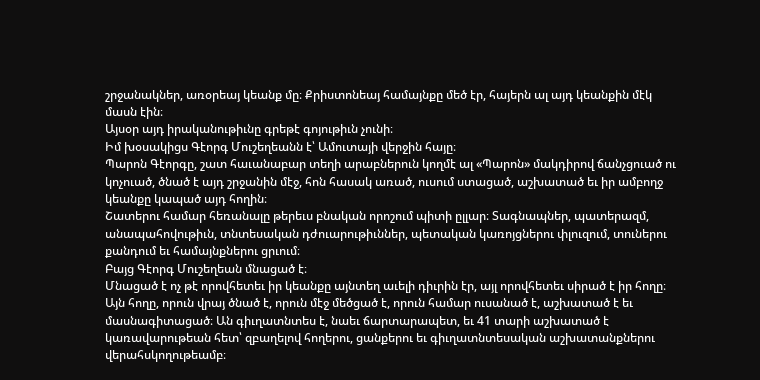շրջանակներ, առօրեայ կեանք մը։ Քրիստոնեայ համայնքը մեծ էր, հայերն ալ այդ կեանքին մէկ մասն էին։
Այսօր այդ իրականութիւնը գրեթէ գոյութիւն չունի։
Իմ խօսակիցս Գէորգ Մուշեղեանն է՝ Ամուտայի վերջին հայը։
Պարոն Գէորգը, շատ հաւանաբար տեղի արաբներուն կողմէ ալ «Պարոն» մակդիրով ճանչցուած ու կոչուած, ծնած է այդ շրջանին մէջ, հոն հասակ առած, ուսում ստացած, աշխատած եւ իր ամբողջ կեանքը կապած այդ հողին։
Շատերու համար հեռանալը թերեւս բնական որոշում պիտի ըլլար։ Տագնապներ, պատերազմ, անապահովութիւն, տնտեսական դժուարութիւններ, պետական կառոյցներու փլուզում, տուներու քանդում եւ համայնքներու ցրւում։
Բայց Գէորգ Մուշեղեան մնացած է։
Մնացած է ոչ թէ որովհետեւ իր կեանքը այնտեղ աւելի դիւրին էր, այլ որովհետեւ սիրած է իր հողը։
Այն հողը, որուն վրայ ծնած է, որուն մէջ մեծցած է, որուն համար ուսանած է, աշխատած է եւ մասնագիտացած։ Ան գիւղատնտես է, նաեւ ճարտարապետ, եւ 41 տարի աշխատած է կառավարութեան հետ՝ զբաղելով հողերու, ցանքերու եւ գիւղատնտեսական աշխատանքներու վերահսկողութեամբ։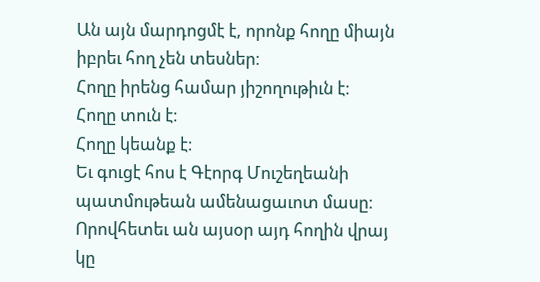Ան այն մարդոցմէ է, որոնք հողը միայն իբրեւ հող չեն տեսներ։
Հողը իրենց համար յիշողութիւն է։
Հողը տուն է։
Հողը կեանք է։
Եւ գուցէ հոս է Գէորգ Մուշեղեանի պատմութեան ամենացաւոտ մասը։
Որովհետեւ ան այսօր այդ հողին վրայ կը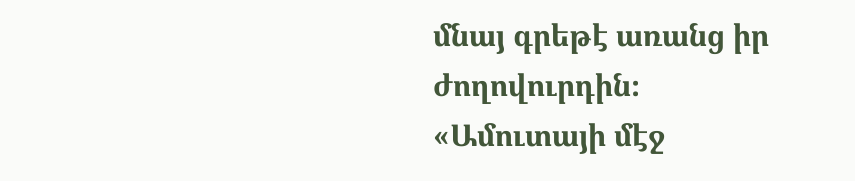մնայ գրեթէ առանց իր ժողովուրդին։
«Ամուտայի մէջ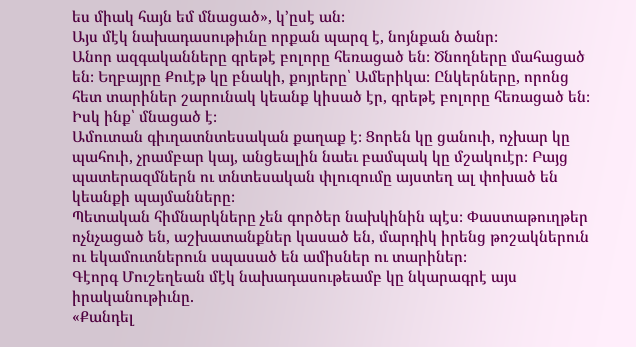ես միակ հայն եմ մնացած», կ՚ըսէ ան։
Այս մէկ նախադասութիւնը որքան պարզ է, նոյնքան ծանր։
Անոր ազգականները գրեթէ բոլորը հեռացած են։ Ծնողները մահացած են։ Եղբայրը Քուէթ կը բնակի, քոյրերը՝ Ամերիկա։ Ընկերները, որոնց հետ տարիներ շարունակ կեանք կիսած էր, գրեթէ բոլորը հեռացած են։
Իսկ ինք՝ մնացած է։
Ամուտան գիւղատնտեսական քաղաք է։ Ցորեն կը ցանուի, ոչխար կը պահուի, չրամբար կայ, անցեալին նաեւ բամպակ կը մշակուէր։ Բայց պատերազմներն ու տնտեսական փլուզումը այստեղ ալ փոխած են կեանքի պայմանները։
Պետական հիմնարկները չեն գործեր նախկինին պէս։ Փաստաթուղթեր ոչնչացած են, աշխատանքներ կասած են, մարդիկ իրենց թոշակներուն ու եկամուտներուն սպասած են ամիսներ ու տարիներ։
Գէորգ Մուշեղեան մէկ նախադասութեամբ կը նկարագրէ այս իրականութիւնը.
«Քանդել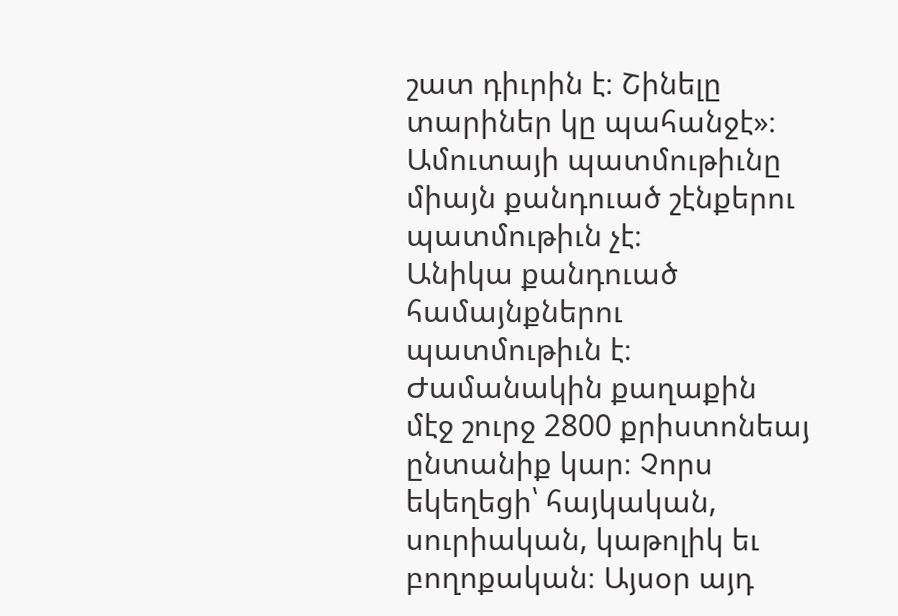շատ դիւրին է։ Շինելը տարիներ կը պահանջէ»։
Ամուտայի պատմութիւնը միայն քանդուած շէնքերու պատմութիւն չէ։
Անիկա քանդուած համայնքներու պատմութիւն է։
Ժամանակին քաղաքին մէջ շուրջ 2800 քրիստոնեայ ընտանիք կար։ Չորս եկեղեցի՝ հայկական, սուրիական, կաթոլիկ եւ բողոքական։ Այսօր այդ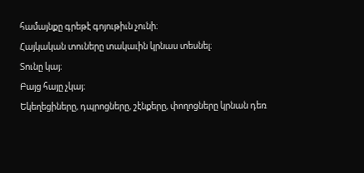համայնքը գրեթէ գոյութիւն չունի։
Հայկական տուները տակաւին կրնաս տեսնել։
Տունը կայ։
Բայց հայը չկայ։
Եկեղեցիները, դպրոցները, շէնքերը, փողոցները կրնան դեռ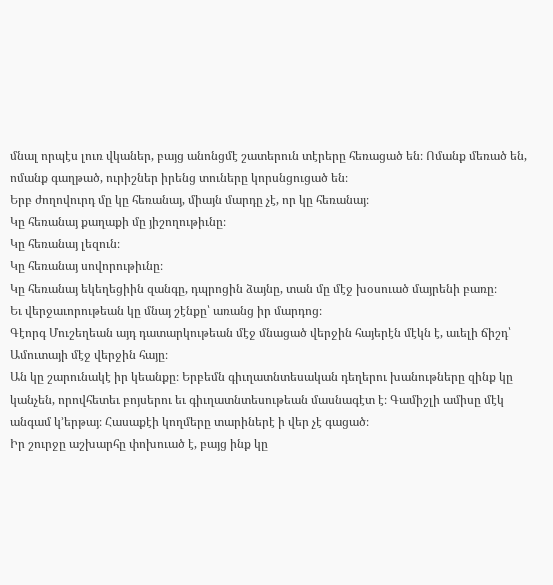մնալ որպէս լուռ վկաներ, բայց անոնցմէ շատերուն տէրերը հեռացած են։ Ոմանք մեռած են, ոմանք գաղթած, ուրիշներ իրենց տուները կորսնցուցած են։
Երբ ժողովուրդ մը կը հեռանայ, միայն մարդը չէ, որ կը հեռանայ։
Կը հեռանայ քաղաքի մը յիշողութիւնը։
Կը հեռանայ լեզուն։
Կը հեռանայ սովորութիւնը։
Կը հեռանայ եկեղեցիին զանգը, դպրոցին ձայնը, տան մը մէջ խօսուած մայրենի բառը։
Եւ վերջաւորութեան կը մնայ շէնքը՝ առանց իր մարդոց։
Գէորգ Մուշեղեան այդ դատարկութեան մէջ մնացած վերջին հայերէն մէկն է, աւելի ճիշդ՝ Ամուտայի մէջ վերջին հայը։
Ան կը շարունակէ իր կեանքը։ Երբեմն գիւղատնտեսական դեղերու խանութները զինք կը կանչեն, որովհետեւ բոյսերու եւ գիւղատնտեսութեան մասնագէտ է։ Գամիշլի ամիսը մէկ անգամ կ՚երթայ։ Հասաքէի կողմերը տարիներէ ի վեր չէ գացած։
Իր շուրջը աշխարհը փոխուած է, բայց ինք կը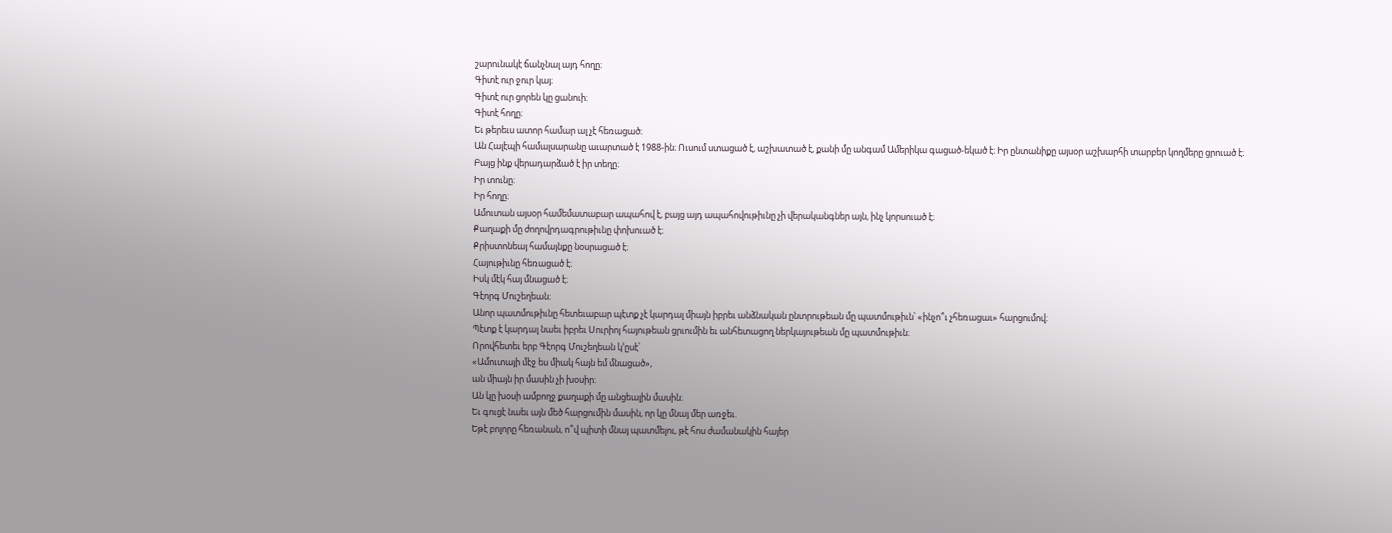շարունակէ ճանչնալ այդ հողը։
Գիտէ ուր ջուր կայ։
Գիտէ ուր ցորեն կը ցանուի։
Գիտէ հողը։
Եւ թերեւս ատոր համար ալ չէ հեռացած։
Ան Հալէպի համալսարանը աւարտած է 1988-ին։ Ուսում ստացած է, աշխատած է, քանի մը անգամ Ամերիկա գացած-եկած է։ Իր ընտանիքը այսօր աշխարհի տարբեր կողմերը ցրուած է։
Բայց ինք վերադարձած է իր տեղը։
Իր տունը։
Իր հողը։
Ամուտան այսօր համեմատաբար ապահով է, բայց այդ ապահովութիւնը չի վերականգներ այն, ինչ կորսուած է։
Քաղաքի մը ժողովրդագրութիւնը փոխուած է։
Քրիստոնեայ համայնքը նօսրացած է։
Հայութիւնը հեռացած է։
Իսկ մէկ հայ մնացած է։
Գէորգ Մուշեղեան։
Անոր պատմութիւնը հետեւաբար պէտք չէ կարդալ միայն իբրեւ անձնական ընտրութեան մը պատմութիւն՝ «ինչո՞ւ չհեռացաւ» հարցումով։
Պէտք է կարդալ նաեւ իբրեւ Սուրիոյ հայութեան ցրւումին եւ անհետացող ներկայութեան մը պատմութիւն։
Որովհետեւ երբ Գէորգ Մուշեղեան կ՚ըսէ՝
«Ամուտայի մէջ ես միակ հայն եմ մնացած»,
ան միայն իր մասին չի խօսիր։
Ան կը խօսի ամբողջ քաղաքի մը անցեալին մասին։
Եւ գուցէ նաեւ այն մեծ հարցումին մասին, որ կը մնայ մեր առջեւ.
Եթէ բոլորը հեռանան, ո՞վ պիտի մնայ պատմելու, թէ հոս ժամանակին հայեր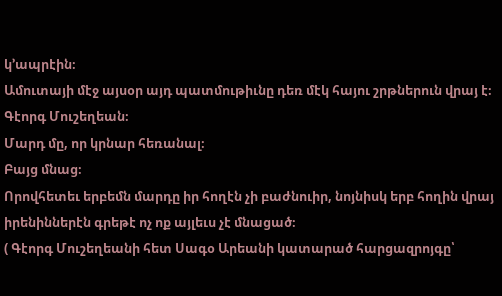կ՚ապրէին։
Ամուտայի մէջ այսօր այդ պատմութիւնը դեռ մէկ հայու շրթներուն վրայ է։
Գէորգ Մուշեղեան։
Մարդ մը, որ կրնար հեռանալ։
Բայց մնաց։
Որովհետեւ երբեմն մարդը իր հողէն չի բաժնուիր, նոյնիսկ երբ հողին վրայ իրենիններէն գրեթէ ոչ ոք այլեւս չէ մնացած։
( Գէորգ Մուշեղեանի հետ Սագօ Արեանի կատարած հարցազրոյգը՝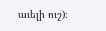աւելի ուշ)։